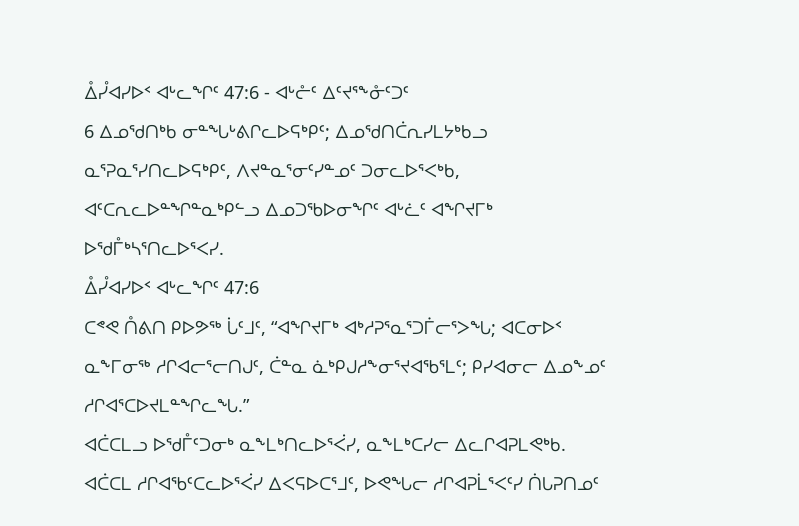ᐂᓮᐊᓯᐅᑉ ᐊᒡᓚᖏᑦ 47:6 - ᐊᒡᓔᑦ ᐃᑦᔪᕐᖕᓁᑦᑐᑦ
6 ᐃᓄᖁᑎᒃᑲ ᓂᓐᖓᒡᕕᒋᓚᐅᕋᒃᑭᑦ; ᐃᓄᖁᑎᑖᕆᓯᒪᔭᒃᑲᓗ ᓇᕐᕈᓇᕐᓯᑎᓚᐅᕋᒃᑭᑦ, ᐱᔪᓐᓇᕐᓂᑦᓯᓐᓄᑦ ᑐᓂᓚᐅᕐᐸᒃᑲ, ᐊᑦᑕᕆᓚᐅᓐᖏᓐᓇᒃᑭᓪᓗ ᐃᓄᑐᖃᐅᓂᖏᑦ ᐊᒡᓛᑦ ᐊᖏᔪᒥᒃ ᐅᖁᒤᒃᓴᕐᑎᓚᐅᕐᐸᓯ.
ᐂᓮᐊᓯᐅᑉ ᐊᒡᓚᖏᑦ 47:6
ᑕᕝᕙ ᑍᕕᑎ ᑭᐅᕗᖅ ᒑᑦᒧᑦ, “ᐊᖏᔪᒥᒃ ᐊᒃᓱᕈᕐᓇᕐᑐᒦᓕᕐᐳᖓ; ᐊᑕᓂᐅᑉ ᓇᖕᒥᓂᖅ ᓱᒋᐊᓕᕐᓕᑎᒍᑦ, ᑖᓐᓇ ᓈᒃᑭᒍᓱᖕᓂᕐᔪᐊᖃᕐᒪᑦ; ᑭᓯᐊᓂᓕ ᐃᓄᖕᓄᑦ ᓱᒋᐊᕐᑕᐅᔪᒪᓐᖏᓚᖓ.”
ᐊᑖᑕᒪᓗ ᐅᖁᒤᑦᑐᓂᒃ ᓇᖕᒪᒃᑎᓚᐅᕐᐹᓯ, ᓇᖕᒪᒃᑕᓯᓕ ᐃᓚᒋᐊᕈᒪᕙᒃᑲ. ᐊᑖᑕᒪ ᓱᒋᐊᖃᑦᑕᓚᐅᕐᐹᓯ ᐃᐸᕋᐅᑕᕐᒧᑦ, ᐅᕙᖓᓕ ᓱᒋᐊᕈᒫᕐᐸᑦᓯ ᑏᒐᕈᑎᓄᑦ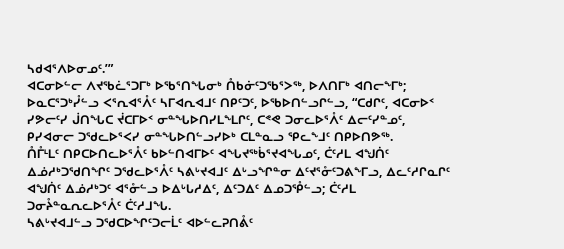ᓴᑯᐊᕐᐱᐅᓂᓄᑦ.’”
ᐊᑕᓂᐅᓪᓕ ᐱᔪᖃᓛᕐᑐᒥᒃ ᐅᖃᕐᑎᖓᓂᒃ ᑍᑲᓃᑦᑐᖃᕐᐳᖅ, ᐅᐱᑎᒥᒃ ᐊᑎᓕᖕᒥᒃ; ᐅᓇᑕᕐᑐᒃᓮᓪᓗ ᐸᕐᕆᐊᕐᐰᑦ ᓴᒥᐊᕆᐊᒧᑦ ᑎᑭᑦᑐᑦ, ᐅᖃᐅᑎᓪᓗᒋᓪᓗ, “ᑕᑯᒋᑦ, ᐊᑕᓂᐅᑉ ᓯᕗᓕᑦᓯ ᒎᑎᖓᑕ ᔫᑕᒥᐅᑉ ᓂᓐᖓᐅᑎᓯᒪᖕᒪᒋᑦ, ᑕᕝᕙ ᑐᓂᓚᐅᕐᐰᑦ ᐃᓕᑦᓯᓐᓄᑦ, ᑭᓯᐊᓂᓕ ᑐᖁᓚᐅᕐᐸᓯ ᓂᓐᖓᐅᑎᓪᓗᓯᐅᒃ ᑕᒪᓐᓇᓗ ᕿᓚᖕᒧᑦ ᑎᑭᐅᑎᕗᖅ.
ᑍᒤᒻᒪᑦ ᑎᑭᑕᐅᑎᓚᐅᕐᐰᑦ ᑲᐅᓪᑎᐊᒥᐅᑦ ᐊᖓᔪᖅᑳᕐᔪᐊᖓᓄᑦ, ᑖᑦᓱᒪ ᐊᖑᑏᑦ ᐃᓅᓱᒃᑐᖁᑎᖏᑦ ᑐᖁᓚᐅᕐᐰᑦ ᓴᕕᒡᔪᐊᒧᑦ ᐃᒡᓗᖏᓐᓂ ᐃᑦᔪᕐᓁᑦᑐᕕᖕᒥᓗ, ᐃᓚᑦᓱᒋᓇᒋᑦ ᐊᖑᑏᑦ ᐃᓅᓱᒃᑐᑦ ᐊᕐᓁᓪᓗ ᐅᐃᒡᒐᓱᐃᑦ, ᐃᑦᑐᐃᑦ ᐃᓄᑐᕾᓪᓗ; ᑖᑦᓱᒪ ᑐᓂᔧᓐᓇᕆᓚᐅᕐᐰᑦ ᑖᑦᓱᒧᖓ.
ᓴᕕᒡᔪᐊᒧᓪᓗ ᑐᖁᑕᐅᖏᑦᑐᓕᒫᑦ ᐊᐅᓪᓚᕈᑎᕔᑦ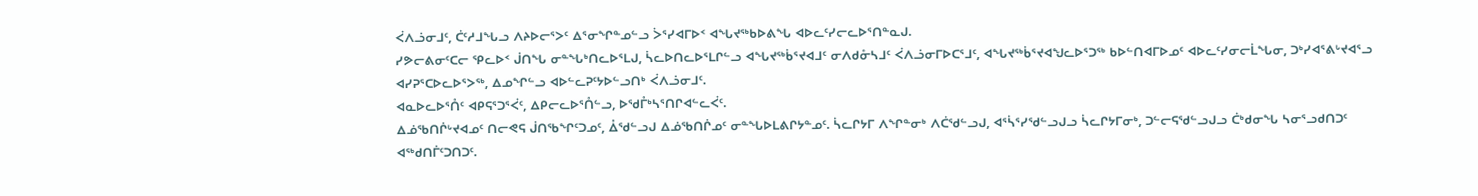ᐹᐱᓘᓂᒧᑦ, ᑖᑦᓱᒧᖓᓗ ᐱᔨᐅᓕᕐᐳᑦ ᐃᕐᓂᖏᓐᓄᓪᓗ ᐴᕐᓯᐊᒥᐅᑉ ᐊᖓᔪᖅᑲᐅᕕᖓ ᐊᐅᓚᑦᓯᓕᓚᐅᕐᑎᓐᓇᒍ.
ᓯᕗᓕᕕᓂᑦᑕᓕ ᕿᓚᐅᑉ ᒎᑎᖓ ᓂᓐᖓᒃᑎᓚᐅᕐᒪᒍ, ᓵᓚᐅᑎᓚᐅᕐᒪᒋᓪᓗ ᐊᖓᔪᖅᑳᕐᔪᐊᒧᑦ ᓂᐱᑯᓁᓴᒧᑦ ᐹᐱᓘᓂᒥᐅᑕᕐᒧᑦ, ᐊᖓᔪᖅᑳᕐᔪᐊᖑᓚᐅᕐᑐᖅ ᑲᐅᓪᑎᐊᒥᐅᓄᑦ ᐊᐅᓚᑦᓯᓂᓕᒫᖓᓂ, ᑐᒃᓯᐊᕐᕕᒡᔪᐊᕐᓗ ᐊᓯᕈᕐᑕᐅᓚᐅᕐᐳᖅ, ᐃᓄᖏᓪᓗ ᐊᐅᓪᓚᕈᑦᔭᐅᓪᓗᑎᒃ ᐹᐱᓘᓂᒧᑦ.
ᐊᓇᐅᓚᐅᕐᑍᑦ ᐊᑭᕋᕐᑐᕐᐹᑦ, ᐃᑭᓕᓚᐅᕐᑍᓪᓗ, ᐅᖁᒤᒃᓴᕐᑎᒋᐊᓪᓚᐹᑦ.
ᐃᓅᖃᑎᒌᒡᔪᐊᓄᑦ ᑎᓕᕙᕋ ᒎᑎᖃᖏᑦᑐᓄᑦ, ᐂᖁᓪᓗᒍ ᐃᓅᖃᑎᒌᓄᑦ ᓂᓐᖓᐅᒪᕕᒋᔭᓐᓄᑦ. ᓵᓚᒋᔭᒥ ᐱᖏᓐᓂᒃ ᐱᑖᖁᓪᓗᒍ, ᐊᕐᓵᕐᓯᖁᓪᓗᒍᓗ ᓵᓚᒋᔭᒥᓂᒃ, ᑐᓪᓕᕋᖁᓪᓗᒍᓗ ᑖᒃᑯᓂᖓ ᓴᓂᕐᓗᑯᑎᑐᑦ ᐊᖅᑯᑎᒦᑦᑐᑎᑐᑦ.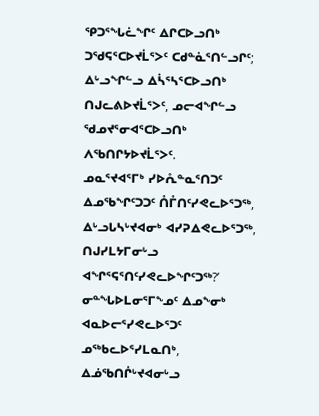ᕿᑐᕐᖓᓛᖏᑦ ᐃᒋᑕᐅᓗᑎᒃ ᑐᖁᕋᕐᑕᐅᔪᒫᕐᐳᑦ ᑕᑯᓐᓈᕐᑎᓪᓗᒋᑦ; ᐃᒡᓗᖏᓪᓗ ᐃᓵᕐᓴᕐᑕᐅᓗᑎᒃ ᑎᒍᓚᕕᐅᔪᒫᕐᐳᑦ, ᓄᓕᐊᖏᓪᓗ ᖁᓄᔪᕐᓂᐊᕐᑕᐅᓗᑎᒃ ᐱᖃᑎᒋᔭᐅᔪᒫᕐᐳᑦ.
ᓄᓇᕐᔪᐊᕐᒥᒃ ᓯᐅᕅᓐᓇᕐᑎᑐᑦ ᐃᓄᖃᖏᑦᑐᑐᑦ ᑍᒤᑎᑦᓯᕙᓚᐅᕐᑐᖅ, ᐃᒡᓗᒐᓴᒡᔪᐊᓂᒃ ᐊᓯᕈᐃᕙᓚᐅᕐᑐᖅ, ᑎᒍᓯᒪᔭᒥᓂᒡᓗ ᐊᖏᕐᕋᕐᑎᑦᓯᕙᓚᐅᖏᑦᑐᖅ?’
ᓂᓐᖓᐅᒪᓂᕐᒥᖕᓄᑦ ᐃᓄᖕᓂᒃ ᐊᓇᐅᓕᕐᓯᕙᓚᐅᕐᑐᑦ ᓄᖅᑲᓚᐅᕐᓯᒪᓇᑎᒃ, ᐃᓅᖃᑎᒌᒡᔪᐊᓂᒡᓗ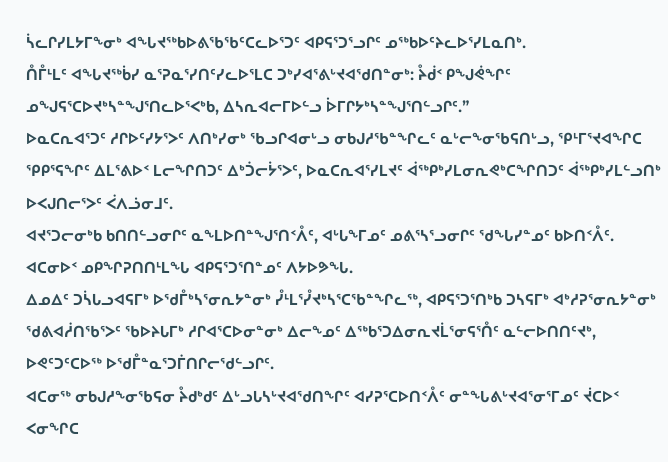ᓵᓚᒋᓯᒪᔭᒥᖕᓂᒃ ᐊᖓᔪᖅᑲᐅᕕᖃᖃᑦᑕᓚᐅᕐᑐᑦ ᐊᑭᕋᕐᑐᕐᓗᒋᑦ ᓄᖅᑲᐅᑦᔨᓚᐅᕐᓯᒪᓇᑎᒃ.
ᑍᒤᒻᒪᑦ ᐊᖓᔪᖅᑳᓯ ᓇᕐᕈᓇᕐᓯᑎᑦᓯᓚᐅᕐᒪᑕ ᑐᒃᓯᐊᕐᕕᒡᔪᐊᖁᑎᓐᓂᒃ: ᔧᑰᑉ ᑭᖑᕚᖏᑦ ᓄᖑᕋᕐᑕᐅᔪᒃᓴᓐᖑᕐᑎᓚᐅᕐᐸᒃᑲ, ᐃᓴᕆᐊᓕᒥᐅᓪᓗ ᐆᒥᒋᔭᒃᓴᓐᖑᕐᑎᓪᓗᒋᑦ.”
ᐅᓇᑕᕆᐊᕐᑐᑦ ᓱᒋᐅᑦᓯᔭᕐᐳᑦ ᐱᑎᒃᓯᓂᒃ ᖃᓗᒋᐊᓂᒡᓗ ᓂᑲᒍᓱᖃᓐᖏᓚᑦ ᓇᒡᓕᖕᓂᖃᕋᑎᒡᓗ, ᕿᒻᒥᕐᔪᐊᖏᑕ ᕿᑭᕐᕋᖏᑦ ᐃᒪᕐᕕᐅᑉ ᒪᓕᖏᑎᑐᑦ ᐃᒃᑑᓕᔮᕐᐳᑦ, ᐅᓇᑕᕆᐊᕐᓯᒪᔪᑦ ᐋᖅᑭᒃᓯᒪᓂᕆᕙᒃᑕᖏᑎᑐᑦ ᐋᖅᑭᒃᓯᒪᓪᓗᑎᒃ ᐅᐸᒍᑎᓕᕐᐳᑦ ᐹᐱᓘᓂᒧᑦ.
ᐊᔪᕐᑐᓕᓂᒃᑲ ᑲᑎᑎᓪᓗᓂᒋᑦ ᓇᖕᒪᐅᑎᓐᖑᕐᑎᑉᐰᑦ, ᐊᒡᒐᖕᒥᓄᑦ ᓄᕕᕐᓴᕐᓗᓂᒋᑦ ᖁᖓᓯᓐᓄᑦ ᑲᐅᑎᑉᐰᑦ. ᐊᑕᓂᐅᑉ ᓄᑭᖏᕈᑎᑎᒻᒪᖓ ᐊᑭᕋᕐᑐᕐᑎᓐᓄᑦ ᐱᔭᐅᕗᖓ.
ᐃᓄᐃᑦ ᑐᓵᒐᓗᐊᕋᒥᒃ ᐅᖁᒤᒃᓴᕐᓂᕆᔭᓐᓂᒃ ᓮᒻᒪᕐᓮᔪᒃᓴᕐᑕᖃᓐᖏᓚᖅ, ᐊᑭᕋᕐᑐᕐᑎᒃᑲ ᑐᓴᕋᒥᒃ ᐊᒃᓱᕈᕐᓂᕆᔭᓐᓂᒃ ᖁᕕᐊᓲᑎᖃᕐᐳᑦ ᖃᐅᔨᒐᒥᒃ ᓱᒋᐊᕐᑕᐅᓂᓐᓂᒃ ᐃᓕᖕᓄᑦ ᐃᖅᑲᕐᑐᐃᓂᕆᔪᒫᕐᓂᕋᕐᑍᑦ ᓇᓪᓕᐅᑎᑎᑦᔪᒃ, ᐅᕙᑦᑐᑦᑕᐅᖅ ᐅᖁᒤᓐᓇᕐᑐᒦᑎᒋᓕᖁᓪᓗᒋᑦ.
ᐊᑕᓂᖅ ᓂᑲᒍᓱᖕᓂᖃᕋᓂ ᔧᑯᒃᑯᑦ ᐃᒡᓗᒐᓴᒡᔪᐊᖁᑎᖏᑦ ᐊᓯᕈᕐᑕᐅᑎᑉᐰᑦ ᓂᓐᖓᕕᒡᔪᐊᕐᓂᕐᒥᓄᑦ ᔫᑕᐅᑉ ᐸᓂᖏᑕ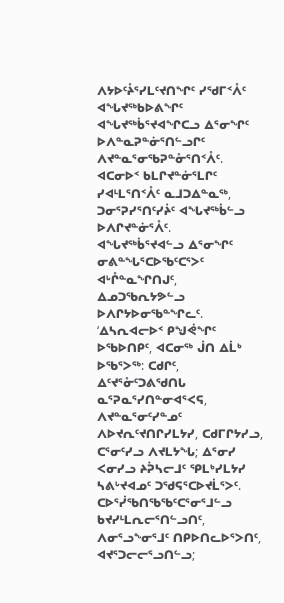ᐱᔭᐅᑦᔧᕐᓯᒪᑦᔪᑎᖏᑦ ᓯᖁᒥᑉᐰᑦ ᐊᖓᔪᖅᑲᐅᕕᖏᑦ ᐊᖓᔪᖅᑳᕐᔪᐊᖏᑕᓗ ᐃᕐᓂᖏᑦ ᐅᐱᓐᓇᕈᓐᓃᕐᑎᓪᓗᒋᑦ ᐱᔪᓐᓇᕐᓂᖃᕈᓐᓁᕐᑎᑉᐰᑦ.
ᐊᑕᓂᐅᑉ ᑲᒪᒋᔪᓐᓃᕐᒪᒋᑦ ᓯᐊᒻᒪᕐᑎᑉᐰᑦ ᓇᒧᑐᐃᓐᓇᖅ, ᑐᓂᕐᕈᓯᕐᑎᑦᓯᔩᑦ ᐊᖓᔪᖅᑳᓪᓗ ᐅᐱᒋᔪᓐᓃᕐᐰᑦ.
ᐊᖓᔪᖅᑳᕐᔪᐊᓪᓗ ᐃᕐᓂᖏᑦ ᓂᕕᓐᖓᕐᑕᐅᖃᑦᑕᕐᐳᑦ ᐊᒡᒊᓐᓇᖏᑎᒍᑦ, ᐃᓄᑐᖃᕆᔭᕗᓪᓗ ᐅᐱᒋᔭᐅᓂᖃᓐᖏᓚᑦ.
‘ᐃᓴᕆᐊᓕᐅᑉ ᑭᖑᕚᖏᑦ ᐅᖃᐅᑎᑭᑦ, ᐊᑕᓂᖅ ᒎᑎ ᐃᒫᒃ ᐅᖃᕐᐳᖅ: ᑕᑯᒋᑦ, ᐃᑦᔪᕐᓁᑦᑐᕕᖁᑎᒐ ᓇᕐᕈᓇᕐᓯᑎᓐᓂᐊᕐᐸᕋ, ᐱᔪᓐᓇᕐᓂᑦᓯᓐᓄᑦ ᐱᐅᔪᕆᑦᔪᑎᒋᓯᒪᔭᓯ, ᑕᑯᒥᒋᔭᓯᓗ, ᑕᕐᓂᑦᓯᓗ ᐱᔪᒪᔭᖓ; ᐃᕐᓂᓯ ᐸᓂᓯᓗ ᔨᕉᓴᓕᒧᑦ ᕿᒪᒃᓯᒪᔭᓯ ᓴᕕᒡᔪᐊᓄᑦ ᑐᖁᕋᕐᑕᐅᔪᒫᕐᐳᑦ.
ᑕᐅᕐᓰᖃᑎᖃᖃᑦᑕᕐᓂᕐᒧᓪᓗ ᑲᔪᓯᒻᒪᕆᓕᕐᑎᓪᓗᑎᑦ, ᐱᓂᕐᓗᖕᓂᕐᒧᑦ ᑎᑭᐅᑎᓚᐅᕐᐳᑎᑦ, ᐊᔪᕐᑐᓕᓕᕐᓗᑎᓪᓗ;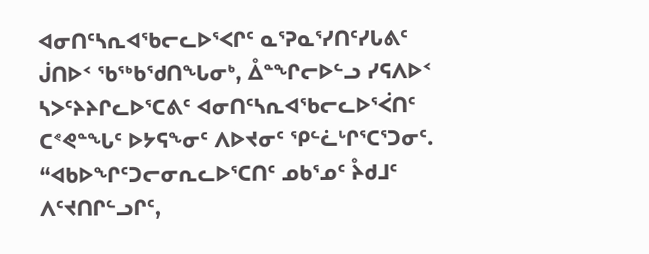ᐊᓂᑎᑦᓴᕆᐊᖃᓕᓚᐅᕐᐸᒋᑦ ᓇᕐᕈᓇᕐᓯᑎᑦᓯᒐᕕᑦ ᒎᑎᐅᑉ ᖃᖅᑲᖁᑎᖓᓂᒃ, ᐂᓐᖏᓕᐅᓪᓗ ᓯᕋᐱᐅᑉ ᓴᐳᑦᔨᔨᒋᓚᐅᕐᑕᕕᑦ ᐊᓂᑎᑦᓴᕆᐊᖃᓕᓚᐅᕐᐹᑎᑦ ᑕᕝᕙᓐᖓᑦ ᐅᔭᕋᖕᓂᑦ ᐱᐅᔪᓂᑦ ᕿᓪᓛᒡᒋᕐᑕᕐᑐᓂᑦ.
“ᐊᑲᐅᖏᑦᑐᓕᓂᕆᓚᐅᕐᑕᑎᑦ ᓄᑲᕐᓄᑦ ᔧᑯᒧᑦ ᐱᑦᔪᑎᒋᓪᓗᒋᑦ,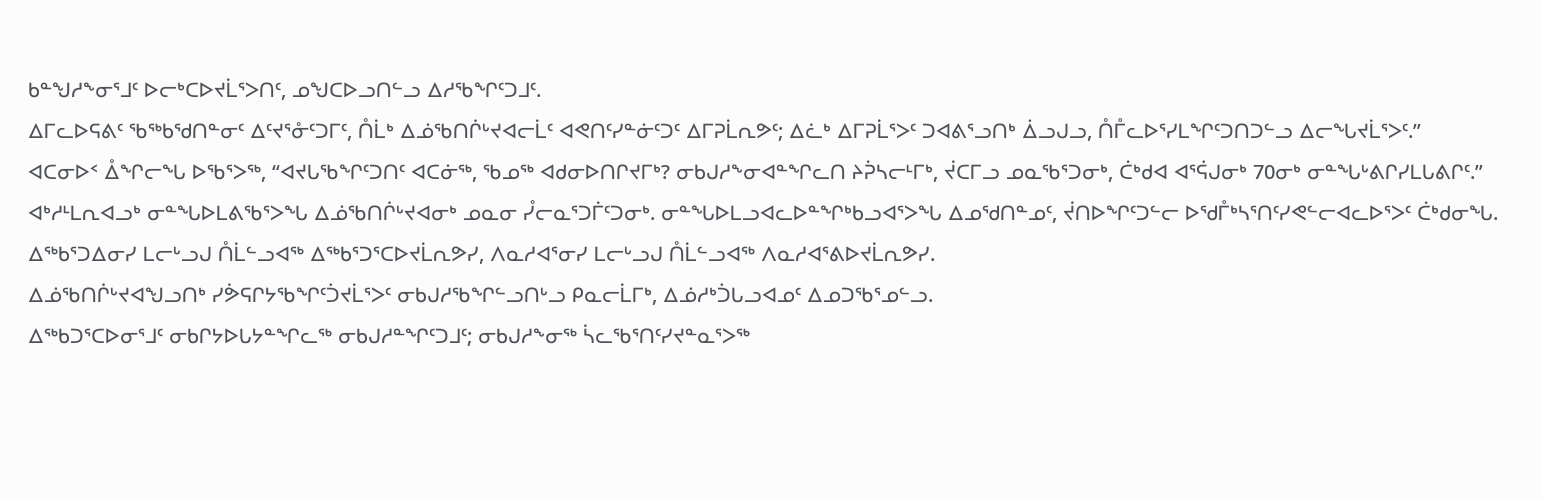ᑲᓐᖑᓱᖕᓂᕐᒧᑦ ᐅᓕᒃᑕᐅᔪᒫᕐᐳᑎᑦ, ᓄᖑᑕᐅᓗᑎᓪᓗ ᐃᓱᖃᖏᑦᑐᒧᑦ.
ᐃᒥᓚᐅᕋᕕᑦ ᖃᖅᑲᖁᑎᓐᓂᑦ ᐃᑦᔪᕐᓁᑦᑐᒥᑦ, ᑍᒫᒃ ᐃᓅᖃᑎᒌᒡᔪᐊᓕᒫᑦ ᐊᕙᑎᑦᓯᓐᓃᑦᑐᑦ ᐃᒥᕈᒫᕆᕗᑦ; ᐃᓛᒃ ᐃᒥᕈᒫᕐᐳᑦ ᑐᐊᕕᕐᓗᑎᒃ ᐄᓗᒍᓗ, ᑍᒤᓚᐅᕐᓯᒪᖏᑦᑐᑎᑐᓪᓗ ᐃᓕᖓᔪᒫᕐᐳᑦ.”
ᐊᑕᓂᐅᑉ ᐂᖏᓕᖓ ᐅᖃᕐᐳᖅ, “ᐊᔪᒐᖃᖏᑦᑐᑎᑦ ᐊᑕᓃᖅ, ᖃᓄᖅ ᐊᑯᓂᐅᑎᒋᔪᒥᒃ? ᓂᑲᒍᓱᖕᓂᐊᓐᖏᓚᑎ ᔨᕉᓴᓕᒻᒥᒃ, ᔫᑕᒥᓗ ᓄᓇᖃᕐᑐᓂᒃ, ᑖᒃᑯᐊ ᐊᕐᕌᒍᓂᒃ 70ᓂᒃ ᓂᓐᖓᒡᕕᒋᓯᒪᒐᕕᒋᑦ.”
ᐊᒃᓱᒻᒪᕆᐊᓗᒃ ᓂᓐᖓᐅᒪᕕᖃᕐᐳᖓ ᐃᓅᖃᑎᒌᒡᔪᐊᓂᒃ ᓄᓇᓂ ᓮᓕᓇᕐᑐᒦᑦᑐᓂᒃ. ᓂᓐᖓᐅᒪᓗᐊᓚᐅᓐᖏᒃᑲᓗᐊᕐᐳᖓ ᐃᓄᖁᑎᓐᓄᑦ, ᔫᑎᐅᖏᑦᑐᓪᓕ ᐅᖁᒤᒃᓴᕐᑎᑦᓯᕙᓪᓕᐊᓚᐅᕐᐳᑦ ᑖᒃᑯᓂᖓ.
ᐃᖅᑲᕐᑐᐃᓂᓯ ᒪᓕᒡᓗᒍ ᑍᒫᓪᓗᐊᖅ ᐃᖅᑲᕐᑐᕐᑕᐅᔪᒫᕆᕗᓯ, ᐱᓇᓱᐊᕐᓂᓯ ᒪᓕᒡᓗᒍ ᑍᒫᓪᓗᐊᖅ ᐱᓇᓱᐊᕐᕕᐅᔪᒫᕆᕗᓯ.
ᐃᓅᖃᑎᒌᒡᔪᐊᖑᓗᑎᒃ ᓯᕘᕋᒋᔭᖃᖏᑦᑑᔪᒫᕐᐳᑦ ᓂᑲᒍᓱᖃᖏᓪᓗᑎᒡᓗ ᑭᓇᓕᒫᒥᒃ, ᐃᓅᓱᒃᑑᒐᓗᐊᓄᑦ ᐃᓄᑐᖃᕐᓄᓪᓗ.
ᐃᖅᑲᑐᕐᑕᐅᓂᕐᒧᑦ ᓂᑲᒋᔭᐅᒐᔭᓐᖏᓚᖅ ᓂᑲᒍᓱᓐᖏᑦᑐᒧᑦ; ᓂᑲᒍᓱᖕᓂᖅ ᓵᓚᖃᕐᑎᑦᓯᔪᓐᓇᕐᐳᖅ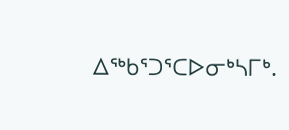ᐃᖅᑲᕐᑐᕐᑕᐅᓂᒃᓴᒥᒃ.